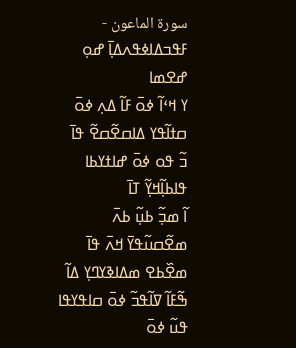سورة الماعون - ߓߟߏߡߊߦߟߍߡߊ߲߫ ߝߋ߲ ߝߐߘߊ
ߌ ߞߵߊ߬ ߦߋ߫ ߓߊ߬ ߡߍ߲ ߦߋ߫ ߛߙߊ߬ߟߌ ߡߊߛߐ߬ߛߐ߬ ߟߊ߫
ߏ߬ ߟߋ ߦߋ߫ ߝߊߙߌߕߊ ߟߊߕߊ߲߬ߞߌ߲߬ ߠߊ߫
ߊ߬ ߘߏ߲߬ ߕߎ߲߬ ߕߍ߫ ߘߐ߬ߛߎ߬ߟߌ߫ ߞߍ߫ ߟߊ߫ ߘߐ߰ߕߐ ߘߡߊߢߌߣߌ߲ ߡߊ߬
ߒ߬ߓߊ߬ ߜߊ߬ߟߏ߬ ߦߋ߫ ߛߊߟߌߟߊ ߟߎ߬ ߦߋ߫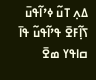ߡߍ߲ ߠߎ߬ ߦߴߊ߬ߟߎ߫ ߖߊ߲߬ߓߐ߫ ߟߴߊ߬ߟߎ߬ ߟߊ߫ ߛߊߟߌ ߘߐ߫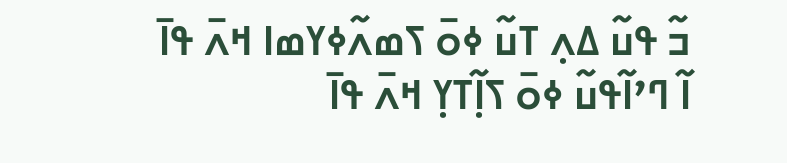ߏ߬ ߟߎ߬ ߡߍ߲ ߠߎ߬ ߦߋ߫ ߖߘߍ߬ߦߌߘߊ ߞߍ߫ ߟߊ߫
ߊ߬ ߣߴߊ߬ߟߎ߬ ߦߋ߫ ߖߊ߲߬ߠߌ߲ ߞߍ߫ ߟߊ߫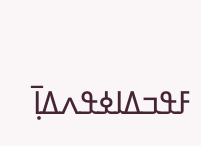ߓߟߏߡߊߦߟߍߡߊ߲߫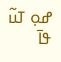ߝߋ߲ ߠߎ߬ ߟߊ߫